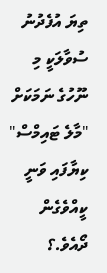ތިޔަ އުފެދުނު ސުވާލަކީ މި ނޫހުގެ ނަމަކަށް "މާލެ ޓައިމްސް" ކިޔާފައި ވަނީ ކީއްވެގެން ދޯއެވެ.؟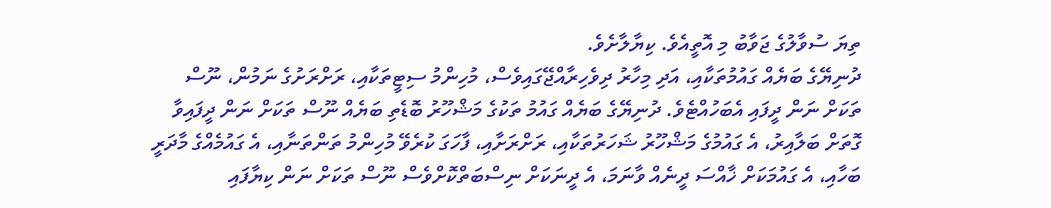ތިޔަ ސުވާލުގެ ޖަވާބު މި އޮތީއެވެ. ކިޔާލާށެވެ.
ދުނިޔޭގެ ބަޔެއް ގައުމުތަކާއި، އަދި މިހާރު ދިވެހިރާއްޖޭގައިވެސް، މުހިންމު ސިޓީތަކާއި، ރަށްރަށުގެ ނަމުން، ނޫސް ތަކަށް ނަން ދީފައި އެބަހުއްޓެވެ. ދުނިޔޭގެ ބަޔެއް ގައުމު ތަކުގެ މަޝްހޫރު ބޮޑެތި ބަޔެއް ނޫސް ތަކަށް ނަން ދީފައިވާ ގޮތަށް ބަލާއިރު، އެ ގައުމުގެ މަޝްހޫރު ޝަހަރުތަކާއި، ރަށްރަށާއި، ފާހަގަ ކުރެވޭ މުހިންމު ތަންތަނާއި، އެ ގައުމެއްގެ މާދަރީ ބަހާއި، އެ ގައުމަކަށް ޚާއްސަ ދީނެއް ވާނަމަ، އެ ދީނަކަށް ނިސްބަތްކޮށްވެސް ނޫސް ތަކަށް ނަން ކިޔާފައި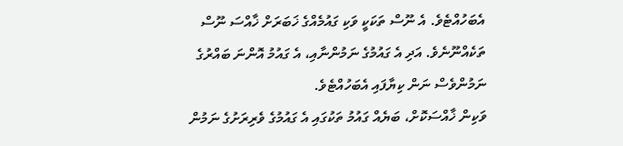އެބަހުއްޓެވެ. އެ ނޫސް ތަކަކީ ވަކި ގައުމެއްގެ ޚަބަރަށް ޚާއްސަ ނޫސް ތަކެއްނޫނެވެ. އަދި އެ ގައުމުގެ ނަމުންނާއި، އެ ގައުމު އޮންނަ ބައްރުގެ ނަމުންވެސް ނަން ކިޔާފައި އެބަހުއްޓެވެ.
ވަކިން ޚާއްސަކޮށް، ބަޔެއް ގައުމު ތަކުގައި އެ ގައުމުގެ ވެރިރަށުގެ ނަމުން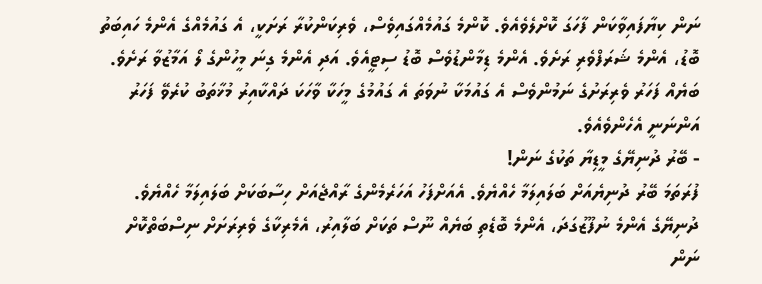ނަން ކިޔާފައިވާކަން ފާހަގަ ކޮށްލެވެއެވެ. ކޮންމެ ގައުމެއްގައިވެސް، ވެރިކަންކުރާ ރަށަކީ، އެ ގައުމެއްގެ އެންމެ ހައިބަތު ބޮޑު، އެންމެ ޝަރަފްވެރި ރަށެވެ. އެންމެ ޑިމާންޑުވެސް ބޮޑު ސިޓީއެވެ. އަދި އެންމެ ގިނަ މީހުންގެ ލޯ އަމާޒުވާ ރަށެވެ. ބަޔެއް ފަހަރު ވެރިރަށުގެ ނަމުންވެސް އެ ގައުމަކާ ނުވަތަ އެ ގައުމުގެ މީހަކާ ވާހަކަ ދައްކާއިރު މުޚާތަބު ކުރެވޭ ފަހަރު އަންނަނީ އެހެންވެއެވެ.
- ބޭރު ދުނިޔޭގެ މީޑިޔާ ތަކުގެ ނަން!
ފުރަތަމަ ބޭރު ދުނިޔެއަށް ބަލައިލަމާ ހެއްޔެވެ. އެއަށްފަހު އަހަރެމެންގެ ރާއްޖެއަށް ހިސާބަކަށް ބަލައިލަމާ ހެއްޔެވެ. ދުނިޔޭގެ އެންމެ ނުފޫޒުގަދަ، އެންމެ ބޮޑެތި ބަޔެއް ނޫސް ތަކަށް ބަލާއިރު، އެމެރިކާގެ ވެރިރަށަށް ނިސްބަތްކޮށް ނަން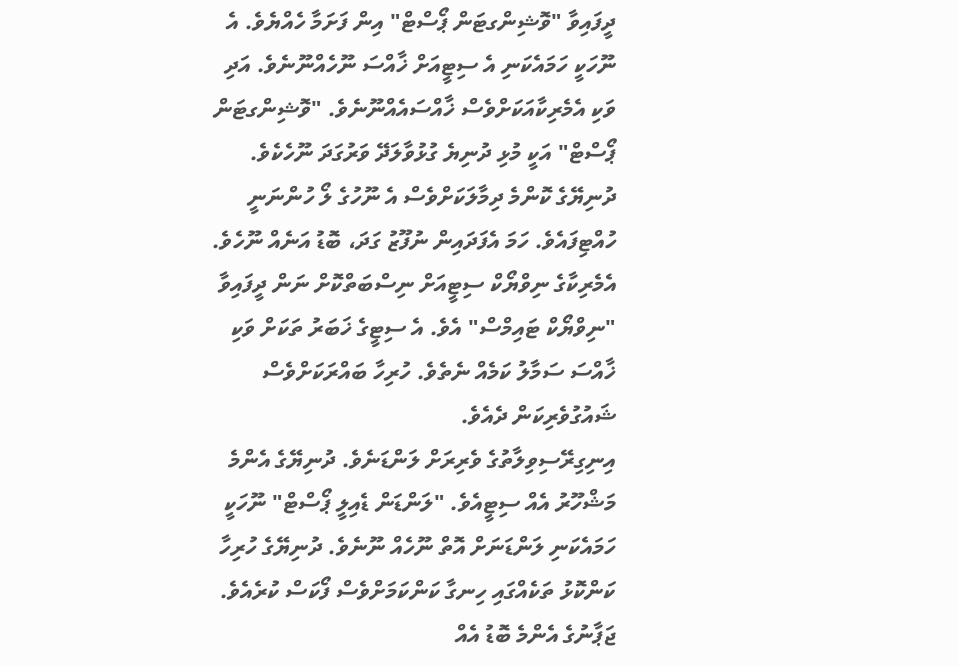ދީފައިވާ "ވޮޝިންގޓަން ޕޯސްޓް" އިން ފަށަމާ ހެއްޔެވެ. އެ ނޫހަކީ ހަމައެކަނި އެ ސިޓީއަށް ޚާއްސަ ނޫހެއްނޫނެވެ. އަދި ވަކި އެމެރިކާއަކަށްވެސް ޚާއްސައެއްނޫނެވެ. "ވޮޝިންގޓަން ޕޯސްޓް" އަކީ މުޅި ދުނިޔެ ގުޅުވާލަދޭ ވަރުގަދަ ނޫހެކެވެ. ދުނިޔޭގެ ކޮންމެ ދިމާލަކަށްވެސް އެ ނޫހުގެ ލޯ ހުންނަނީ ހުއްޓިފައެވެ. ހަމަ އެފަދައިން ނުފޫޒު ގަދަ، ބޮޑު އަނެއް ނޫހެވެ. އެމެރިކާގެ ނިވްޔޯކް ސިޓީއަށް ނިސްބަތްކޮށް ނަން ދީފައިވާ "ނިވްޔޯކް ޓައިމްސް" އެވެ. އެ ސިޓީގެ ޚަބަރު ތަކަށް ވަކި ޚާއްސަ ސަމާލު ކަމެއް ނެތެވެ. ހުރިހާ ބައްރަކަށްވެސް ޝައުގުވެރިކަން ދެއެވެ.
އިނިގިރޭސިވިލާތުގެ ވެރިރަށް ލަންޑަނެވެ. ދުނިޔޭގެ އެންމެ މަޝްހޫރު އެއް ސިޓީއެވެ. "ލަންޑަން ޑެއިލީ ޕޯސްޓް" ނޫހަކީ ހަމައެކަނި ލަންޑަނަށް އޮތް ނޫހެއް ނޫނެވެ. ދުނިޔޭގެ ހުރިހާ ކަންކޮޅު ތަކެއްގައި ހިނގާ ކަންކަމަށްވެސް ފޯކަސް ކުރެއެވެ. ޖަޕާނުގެ އެންމެ ބޮޑު އެއް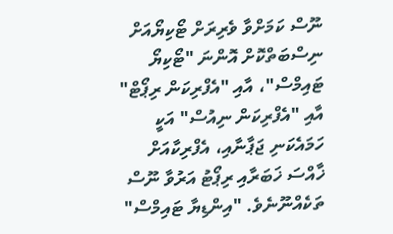ނޫސް ކަމަށްވާ ވެރިރަށް ޓޯކިޔޯއަށް ނިސްބަތްކޮށް އޮންނަ "ޓޯކިޔޯ ޓައިމްސް"، އާއި "އެފްރިކަން ރިޕޯޓް" އާއި "އެފްރިކަން ނިއުސް" އަކީ ހަމައެކަނި ޖަޕާނާއި، އެފްރިކާއަށް ޚާއްސަ ޚަބަރާއި ރިޕޯޓު އަރުވާ ނޫސް ތަކެއްނޫނެވެ. "އިންޑިޔާ ޓައިމްސް"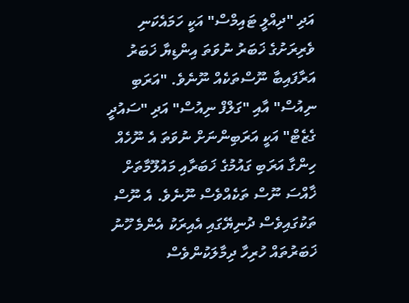އަދި "ދިއްލީ ޓައިމްސް" އަކީ ހަމައެކަނި ވެރިރަށުގެ ޚަބަރު ނުވަތަ އިންޑިޔާ ޚަބަރު އަރާފައިބާ ނޫސްތަކެއް ނޫނެވެ. "އަރަބި ނިއުސް" އާއި "ގަލްފް ނިއުސް" އަދި "ސައުދީ ގެޒެޓް" އަކީ އަރަބިންނަށް ނުވަތަ އެ ނޫހެއް ހިންގާ އަރަބި ގައުމުގެ ޚަބަރާއި މައުލޫމާތަށް ޚާއްސަ ނޫސް ތަކެއްވެސް ނޫނެވެ. އެ ނޫސް ތަކުގައިވެސް ދުނިޔޭގައި އެއިރަކު އެންމެ ހޫނު ޚަބަރުތައް ހުރިހާ ދިމާލަކުންވެސް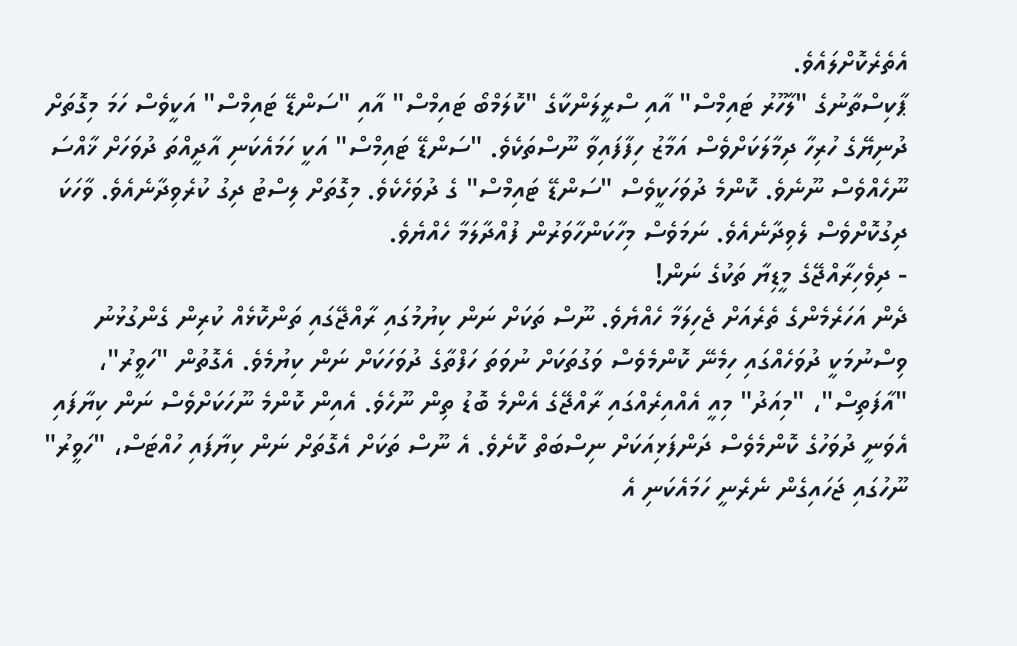އެތެރެކޮށްލައެވެ.
ޕާކިސްތާނުގެ "ލާހޫރު ޓައިމްސް" އާއި ސްރީލަންކާގެ "ކޮލަމްބޯ ޓައިމްސް" އާއި "ސަންޑޭ ޓައިމްސް" އަކީވެސް ހަމަ މިގޮތަށް ދުނިޔޭގެ ހުރިހާ ދިމާލަކަށްވެސް އަމާޒު ހިފާފައިވާ ނޫސްތަކެވެ. "ސަންޑޭ ޓައިމްސް" އަކީ ހަމައެކަނި އާދީއްތަ ދުވަހަށް ޚާއްސަ ނޫހެއްވެސް ނޫނެވެ. ކޮންމެ ދުވަހަކީވެސް "ސަންޑޭ ޓައިމްސް" ގެ ދުވަހެކެވެ. މިގޮތަށް ލިސްޓު ދިގު ކުރެވިދާނެއެވެ. ވާހަކަ ދިގުކޮށްވެސް ލެވިދާނެއެވެ. ނަމަވެސް މިހާކަންހާވަރުން ފުއްދާލަމާ ހެއްޔެވެ.
- ދިވެހިރާއްޖޭގެ މީޑިޔާ ތަކުގެ ނަން!
ދެން އަހަރެމެންގެ ތެރެއަށް ޖެހިލަމާ ހެއްޔެވެ. ނޫސް ތަކަށް ނަން ކިޔުމުގައި ރާއްޖޭގައި ތަންކޮޅެއް ކުރިން ގެންގުޅުނު ވިސްނުމަކީ ދުވަހެއްގައި ހިމެނޭ ކޮންމެވެސް ވަގުތަކަށް ނުވަތަ ހަފްތާގެ ދުވަހަކަށް ނަން ކިޔުމެވެ. އެގޮތުން "ހަވީރު"، "އާފަތިސް"، "މިއަދު" މިއީ އެއްއިރެއްގައި ރާއްޖޭގެ އެންމެ ބޮޑު ތިން ނޫހެވެ. އެއިން ކޮންމެ ނޫހަކަށްވެސް ނަން ކިޔާފައި އެވަނީ ދުވަހުގެ ކޮންމެވެސް ދަންފަޅިއަކަށް ނިސްބަތް ކޮށެވެ. އެ ނޫސް ތަކަށް އެގޮތަށް ނަން ކިޔާފައި ހުއްޓަސް، "ހަވީރު" ނޫހުގައި ޖަހައިގެން ނެރެނީ ހަމައެކަނި އެ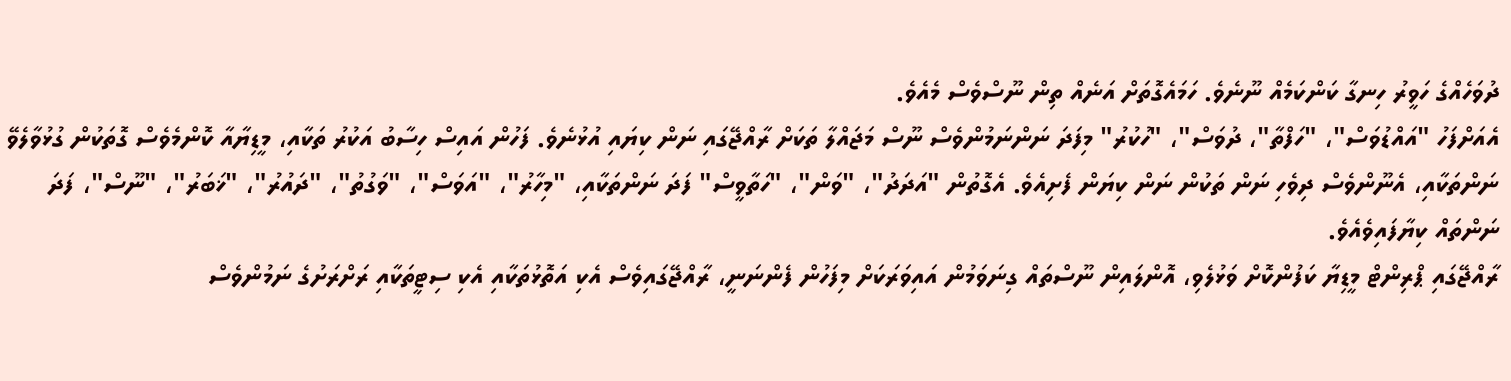ދުވަހެއްގެ ހަވީރު ހިނގާ ކަންކަމެއް ނޫނެވެ. ހަމައެގޮތަށް އަނެއް ތިން ނޫސްވެސް މެއެވެ.
އެއަށްފަހު "އައްޑުވަސް"، "ހަފްތާ"، ދުވަސް"، "ހުކުރު" މިފަދަ ނަންނަމުންވެސް ނޫސް މަޖައްލާ ތަކަށް ރާއްޖޭގައި ނަން ކިޔައި އުޅުނެވެ. ފަހުން އައިސް ހިސާބު އަކުރު ތަކާއި، މީޑިޔާއާ ކޮންމެވެސް ގޮތަކުން ގުޅުވާލެވޭ ނަންތަކާއި، އެނޫންވެސް ދިވެހި ނަން ތަކުން ނަން ކިޔަން ފެށިއެވެ. އެގޮތުން "އަދަދު"، "ވަން"، "ހަތާވީސް" ފަދަ ނަންތަކާއި، "މިހާރު"، "އަވަސް"، "ވަގުތު"، "ދައުރު"، "ޚަބަރު"، "ނޫސް"، ފަދަ ނަންތައް ކިޔާފައިވެއެވެ.
ރާއްޖޭގައި ޕްރިންޓް މީޑިޔާ ކަފުންކޮށް ވަޅުލެވި، އޮންލައިން ނޫސްތައް ގިނަވަމުން އައިވަރަކަށް މިފަހުން ފެންނަނީ، ރާއްޖޭގައިވެސް އެކި އަތޮޅުތަކާއި އެކި ސިޓީތަކާއި ރަށްރަށުގެ ނަމުންވެސް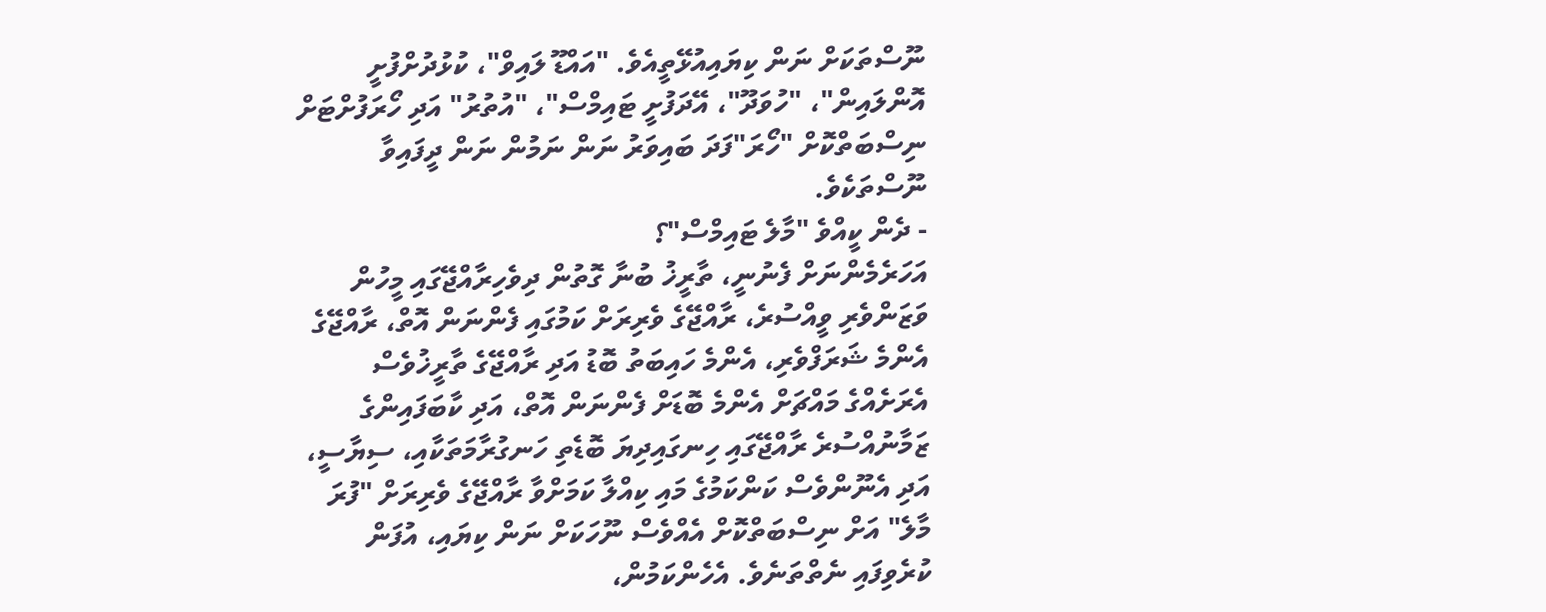ނޫސްތަކަށް ނަން ކިޔައިއުޅޭތީއެވެ. "އައްޑޫ ލައިވް"، ކުޅުދުށްފުށީ އޮންލައިން"، "ހުވަދޫ"، އޭދަފުށީ ޓައިމްސް"، "އުތުރު" އަދި ހޯރަފުށްޓަށް ނިސްބަތްކޮށް "ހޯރަ"ފަދަ ބައިވަރު ނަން ނަމުން ނަން ދީފައިވާ ނޫސްތަކެވެ.
- ދެން ކީއްވެ "މާލެ ޓައިމްސް"؟
އަހަރެމެންނަށް ފެނުނީ، ތާރީޚު ބުނާ ގޮތުން ދިވެހިރާއްޖޭގައި މީހުން ވަޒަންވެރި ވީއްސުރެ، ރާއްޖޭގެ ވެރިރަށް ކަމުގައި ފެންނަން އޮތް، ރާއްޖޭގެ އެންމެ ޝަރަފްވެރި، އެންމެ ހައިބަތު ބޮޑު އަދި ރާއްޖޭގެ ތާރީޚުވެސް އެރަށެއްގެ މައްޗަށް އެންމެ ބޮޑަށް ފެންނަން އޮތް، އަދި ކާބަފައިންގެ ޒަމާނުއްސުރެ ރާއްޖޭގައި ހިނގައިދިޔަ ބޮޑެތި ހަނގުރާމަތަކާއި، ސިޔާސީ، އަދި އެނޫންވެސް ކަންކަމުގެ މައި ކިއްލާ ކަމަށްވާ ރާއްޖޭގެ ވެރިރަށް "ފުރަ މާލެ" އަށް ނިސްބަތްކޮށް އެއްވެސް ނޫހަކަށް ނަން ކިޔައި، އުފަން ކުރެވިފައި ނެތްތަނެވެ. އެހެންކަމުން،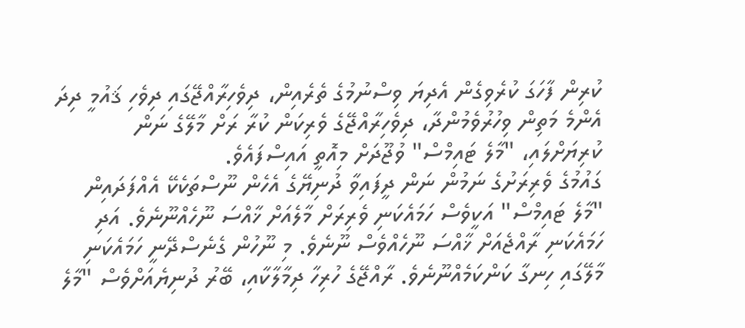ކުރިން ފާހަގަ ކުރެވިގެން އެދިޔަ ވިސްނުމުގެ ތެރެއިން، ދިވެހިރާއްޖޭގައި ދިވެހި ޤައުމީ ދިދަ އެންމެ މަތިން ވިހުރުވެމުންދާ، ދިވެހިރާއްޖޭގެ ވެރިކަން ކުރާ ރަށް މާލޭގެ ނަން ކުރިޔަށްލައި، "މާލެ ޓައިމްސް" ވުޖޫދަށް މިއޮތީ އައިސްފައެވެ.
ގައުމުގެ ވެރިރަށުގެ ނަމުން ނަން ދީފައިވާ ދުނިޔޭގެ އެހެން ނޫސްތަކެކޭ އެއްފަދައިން "މާލެ ޓައިމްސް" އަކީވެސް ހަމައެކަނި ވެރިރަށް މާލެއަށް ޚާއްސަ ނޫހެއްނޫނެވެ. އަދި ހަމައެކަނި ރާއްޖެއަށް ޚާއްސަ ނޫހެއްވެސް ނޫނެވެ. މި ނޫހުން ގެނެސްދޭނީ ހަމައެކަނި މާލޭގައި ހިނގާ ކަންކަމެއްނޫނެވެ. ރާއްޖޭގެ ހުރިހާ ދިމާލާކާއި، ބޭރު ދުނިޔެއަށްވެސް "މާލެ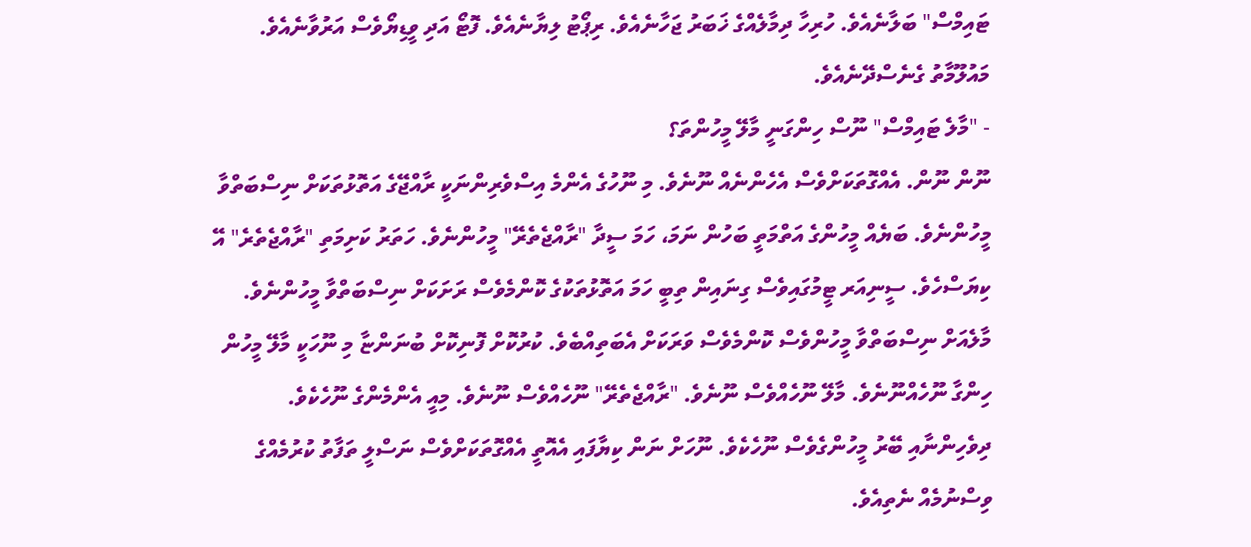ޓައިމްސް" ބަލާނެއެވެ. ހުރިހާ ދިމާލެއްގެ ޚަބަރު ޖަހާނެއެވެ. ރިޕޯޓު ލިޔާނެއެވެ. ފޮޓޯ އަދި ވީޑިޔޯވެސް އަރުވާނެއެވެ. މައުލޫމާތު ގެނެސްދޭނެއެވެ.
- "މާލެ ޓައިމްސް" ނޫސް ހިންގަނީ މާލޭ މީހުންތަ؟
ނޫން ނޫން. އެއްގޮތަކަށްވެސް އެހެންނެއް ނޫނެވެ. މި ނޫހުގެ އެންމެ އިސްވެރިންނަކީ ރާއްޖޭގެ އަތޮޅުތަކަށް ނިސްބަތްވާ މީހުންނެވެ. ބަޔެއް މީހުންގެ އަތްމަތީ ބަހުން ނަމަ، ހަމަ ސީދާ "ރާއްޖެތެރޭ" މީހުންނެވެ. ހަތަރު ކަށިމަތި "ރާއްޖެތެރެ" އޭ ކިޔަސްހެވެ. ސީނިއަރ ޓީމުގައިވެސް ގިނައިން ތިބީ ހަމަ އަތޮޅުތަކުގެ ކޮންމެވެސް ރަށަކަށް ނިސްބަތްވާ މީހުންނެވެ. މާލެއަށް ނިސްބަތްވާ މީހުންވެސް ކޮންމެވެސް ވަރަކަށް އެބަތިއްބެވެ. ކުރުކޮށް ފޮނިކޮށް ބުނަންޏާ މި ނޫހަކީ މާލޭ މީހުން ހިންގާ ނޫހެއްނޫނެވެ. މާލޭ ނޫހެއްވެސް ނޫނެވެ. "ރާއްޖެތެރޭ" ނޫހެއްވެސް ނޫނެވެ. މިއީ އެންމެންގެ ނޫހެކެވެ. ދިވެހިންނާއި ބޭރު މީހުންގެވެސް ނޫހެކެވެ. ނޫހަށް ނަން ކިޔާފައި އެއޮތީ އެއްގޮތަކަށްވެސް ނަސްލީ ތަފާތު ކުރުމެއްގެ ވިސްނުމެއް ނެތިއެވެ.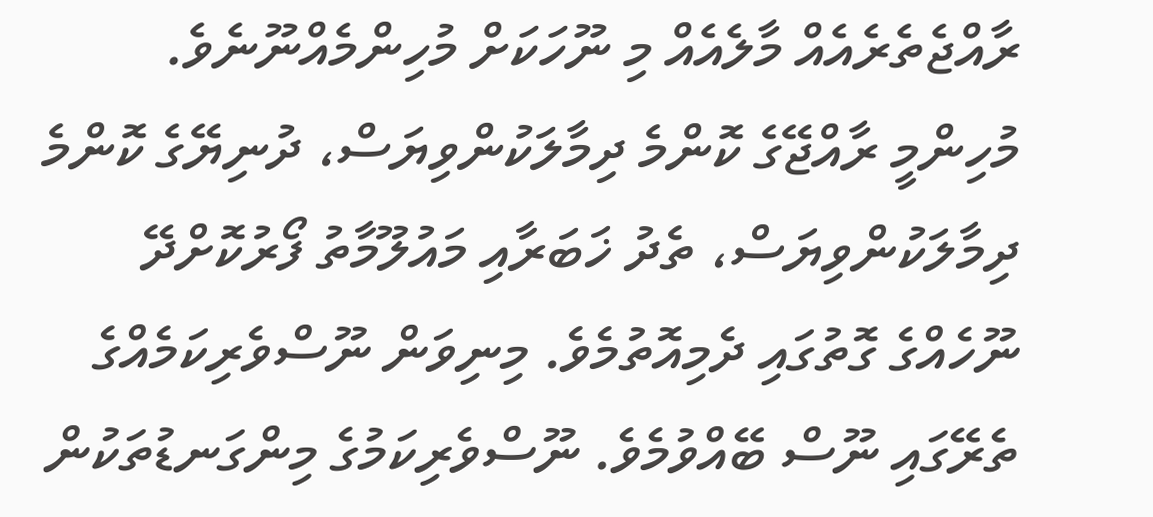ރާއްޖެތެރެއެއް މާލެއެއް މި ނޫހަކަށް މުހިންމެއްނޫނެވެ. މުހިންމީ ރާއްޖޭގެ ކޮންމެ ދިމާލަކުންވިޔަސް، ދުނިޔޭގެ ކޮންމެ ދިމާލަކުންވިޔަސް، ތެދު ޚަބަރާއި މައުލޫމާތު ފޯރުކޮށްދޭ ނޫހެއްގެ ގޮތުގައި ދެމިއޮތުމެވެ. މިނިވަން ނޫސްވެރިކަމެއްގެ ތެރޭގައި ނޫސް ބޭއްވުމެވެ. ނޫސްވެރިކަމުގެ މިންގަނޑުތަކުން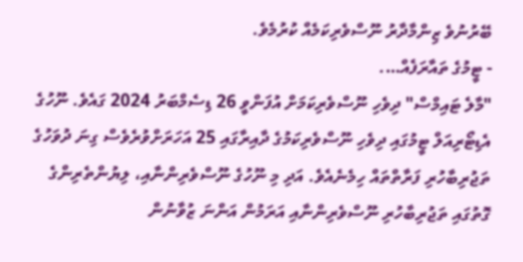ބޭރުނުވެ ޒިންމާދާރު ނޫސްވެރިކަމެއް ކުރުމެވެ.
- ޓީމުގެ ތައާރަފެއް….
"މާލެ ޓައިމްސް" ދިވެހި ނޫސްވެރިކަމަށް އުފަންވީ 26 ޑިސެމްބަރު 2024 ގައެވެ. ނޫހުގެ އެޑިޓޯރިއަލް ޓީމުގައި ދިވެހި ނޫސްވެރިކަމުގެ ދާއިރާގައި 25 އަހަރަށްވުރެވެސް ގިނަ ދުވަހުގެ ތަޖުރިބާހުރި ފަރާތްތައް ހިމެނެއެވެ. އަދި މި ނޫހުގެ ނޫސްވެރިންނާއި، ލިޔުންތެރިންގެ ގޮތުގައި ތަޖުރިބާހުރި ނޫސްވެރިންނާއި އަރަމުން އަންނަ ޒުވާނުން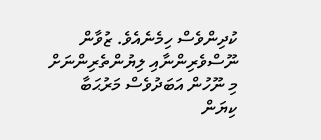ކުދިންވެސް ހިމެނެއެވެ. ޒުވާން ނޫސްވެރިންނާއި ލިޔުންތެރިންނަށް މި ނޫހުން އަބަދުވެސް މަރުޙަބާ ކިޔަން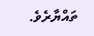ތައްޔާރެވެ.